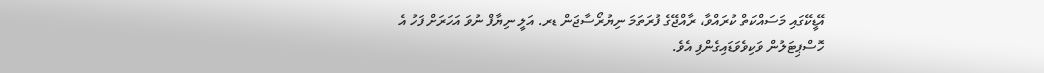އޭޑީކޭގައި މަސައްކަތް ކުރައްވާ، ރާއްޖޭގެ ފުރަތަމަ ނިޔުރޯސާޖަން ޑރ. އަލީ ނިޔާފް ނުވަ އަހަރަށް ފަހު އެ ހޮސްޕިޓަލުން ވަކިވެވަޑައިގެންފި އެވެ.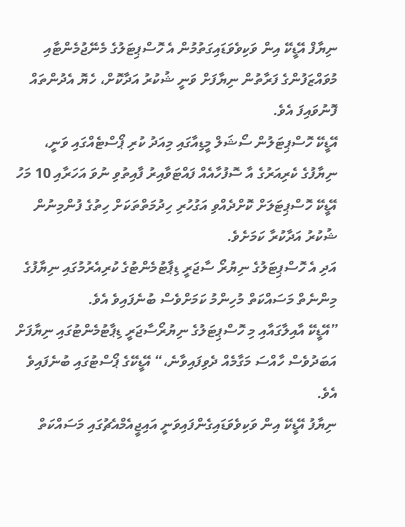ނިޔާފް އޭޑީކޭ އިން ވަކިވެވަޑައިގަތުމުން އެ ހޮސްޕިޓަލުގެ މެނޭޖުމެންޓާއި މުވައްޒަފުންގެ ފަރާތުން ނިޔާފަށް ވަނީ ޝުކުރު އަދާކޮށް، ހެޔޮ އެދުންތައް ފޮނުވައިފަ އެވެ.
އޭޑީކޭ ހޮސްޕިޓަލުން ސޯޝަލް މީޑިއާގައި މިއަދު ކުރި ޕޯސްޓެއްގައި ވަނީ، ނިޔާފުގެ ކެރިއަރުގެ އާ ސޮފުހާއެއް ފައްޓަވާއިރު ފާއިތުވި ނުވަ އަހަރާއި 10 މަހު އޭޑީކޭ ހޮސްޕިޓަލަށް ކޮށްދެއްވި އަގުހުރި ހިދުމަތްތަކަށް ހިތުގެ ފުންމިނުން ޝުކުރު އަދާކުރާ ކަމަށެވެ.
އަދި އެ ހޮސްޕިޓަލުގެ ނިޔުރޯ ސާޖަރީ ޑިޕާޓުމެންޓުގެ ކުރިއެރުމުގައި ނިޔާފުގެ މިންނެތް މަސައްކަތް މުހިންމު ކަމަށްވެސް ބުނެފައިވެ އެވެ.
”އޭޑީކޭ އާއިލާގައާއި މި ހޮސްޕިޓަލުގެ ނިޔުރޯސާޖަރީ ޑިޕާޓުމެންޓުގައި ނިޔާފަށް އަބަދުވެސް ހާއްސަ މަގާމެއް ދެވިފައިވާނެ،“ އޭޑީކޭގެ ޕޯސްޓުގައި ބުނެފައިވެ އެވެ.
ނިޔާފު އޭޑީކޭ އިން ވަކިވެވަޑައިގެންފައިވަނީ އައިޖީއެމްއެޗުގައި މަސައްކަތް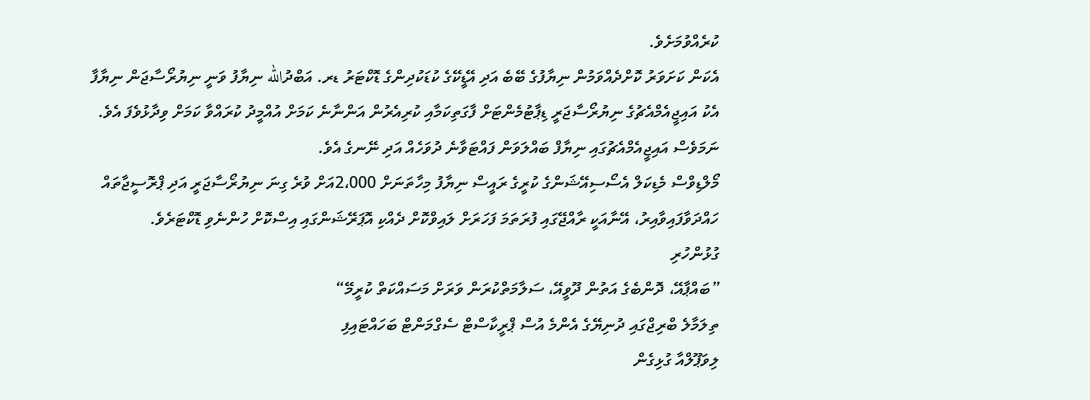ކުރެއްވުމަށެވެ.
އެކަން ކަށަވަރު ކޮށްދެއްވަމުން ނިޔާފުގެ ބޭބެ އަދި އޭޑީކޭގެ ކުޑަކުދިންގެ ޑޮކްޓަރު ޑރ. އަބްދުالله ނިޔާފު ވަނީ ނިޔުރޯސާޖަން ނިޔާފާ އެކު އައިޖީއެމްއެޗުގެ ނިޔުރޯސާޖަރީ ޑިޕާޓުމެންޓަށް ފާގަތިކަމާއި ކުރިއެރުން އަންނާނެ ކަމަށް އުއްމީދު ކުރައްވާ ކަމަށް ވިދާޅުވެފަ އެވެ.
ނަމަވެސް އައިޖީއެމްއެޗުގައި ނިޔާފް ބައްލަވަން ފައްޓަވާނެ ދުވަހެއް އަދި ނޭނގެ އެވެ.
މޯލްޑިވްސް މެޑިކަލް އެސޯސިއޭޝަންގެ ކުރީގެ ރައީސް ނިޔާފު މިހާތަނަށް 2،000އަށް ވުރެ ގިނަ ނިޔުރޯސާޖަރީ އަދި ޕްރޮސީޖާތައް ހައްދަވާފައިވާއިރު، އޭނާއަކީ ރާއްޖޭގައި ފުރަތަމަ ފަހަރަށް ލައިވްކޮށް ދެއްކި އޮޕަރޭޝަންގައި އިސްކޮށް ހުންނެވި ޑޮކްޓަރެވެ.
ގުޅުންހުރި
”ބައްޕާއޭ، ދޮންބެގެ އަތުން ދޫވީއޭ، ސަލާމަތްކުރަން ވަރަށް މަސައްކަތް ކުރީމޭ“
ތިލަމާލެ ބްރިޖްގައި ދުނިޔޭގެ އެންމެ އުސް ޕްރީކާސްޓް ސެގްމަންޓް ބަހައްޓައިފި
ލިވަޕޫލްއާ ގުޅިގެން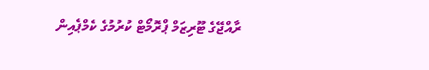ރާއްޖޭގެ ޓޫރިޒަމް ޕްރޮމޯޓް ކުރުމުގެ ކެމްޕެއިން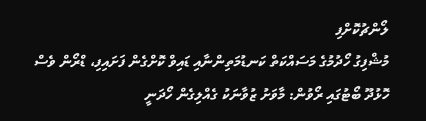ލޯންޗުކޮށްފި
މުޝްފިގު ހޯދުމުގެ މަސައްކަތް ކަނޑުމަތިންނާއި ޑައިވް ކޮށްގެން ފަށައިފި، ޑްރޯން ވެސް
ހޮޅުދޫ ބޯޓުގައި ރޯވުން: މާވަށު ޒުވާނަކު ގެއްލިގެން ހޯދަނީ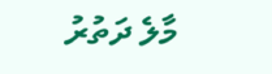މާލެ ދަތުރު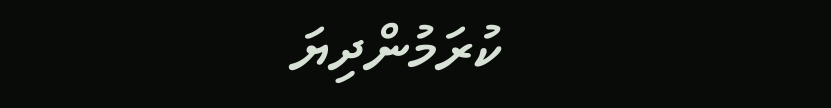ކުރަމުންދިޔަ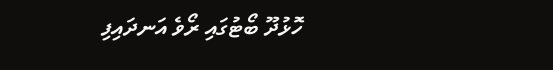ހޮޅުދޫ ބޯޓުގައި ރޯވެ އަނދައިފި